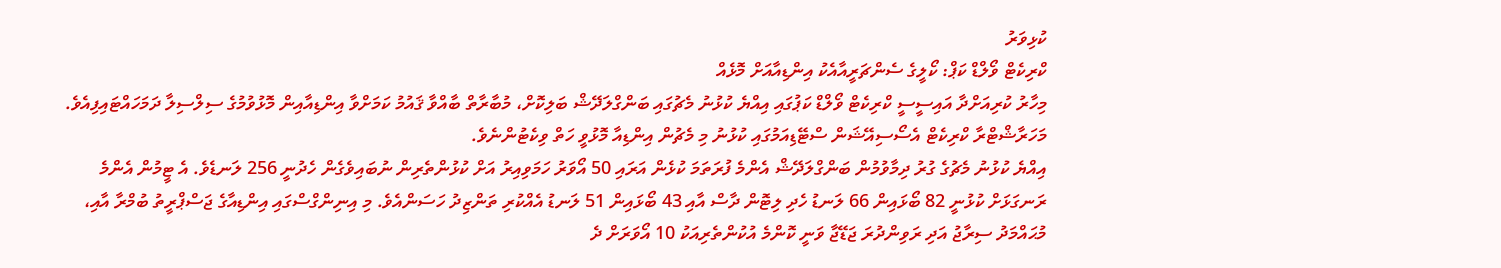ކުޅިވަރު
ކްރިކެޓް ވޯލްޑް ކަޕް: ކޯލީގެ ސެންޗަރީއާއެކު އިންޑިއާއަށް މޮޅެއް
މިހާރު ކުރިއަށްދާ އައިސީސީ ކްރިކެޓް ވޯލްޑް ކަޕުގައި އިއްޔެ ކުޅުނު މެޗުގައި ބަންގްލަދޭޝް ބަލިކޮށް، މުބާރާތް ބާއްވާ ޤައުމު ކަމަށްވާ އިންޑިއާއިން މޮޅުވުމުގެ ސިލްސިލާ ދަމަހައްޓައިފިއެވެ.
މަހަރާޝްޓްރާ ކްރިކެޓް އެސޯސިއޭޝަން ސްޓޭޑިއަމުގައި ކުޅުނު މި މެޗުން އިންޑިއާ މޮޅުވީ ހަތް ވިކެޓުންނެވެ.
އިއްޔެ ކުޅުނު މެޗުގެ ގުރު ދިމާވުމުން ބަންގްލަދޭޝް އެންމެ ފުރަތަމަ ކުޅެން އަރައި 50 އޯވަރު ހަމަވިއިރު އަށް ކުޅުންތެރިން ނުބައިވެގެން ހެދުނީ 256 ލަނޑެވެ. އެ ޓީމުން އެންމެ ރަނގަޅަށް ކުޅުނީ 82 ބޯޅައިން 66 ލަނޑު ހެދި ލިޓޮން ދާސް އާއި 43 ބޯޅައިން 51 ލަނޑު އެއްކުރި ތަންޒިދު ހަސަންއެވެ. މި އިނިންގްސްގައި އިންޑިއާގެ ޖަސްޕްރީތު ބުމްރާ އާއި، މުޙައްމަދު ސިރާޖު އަދި ރަވިންދުރަ ޖަޑޭޖާ ވަނީ ކޮންމެ އުކުންތެރިއަކު 10 އޯވަރަށް ދެ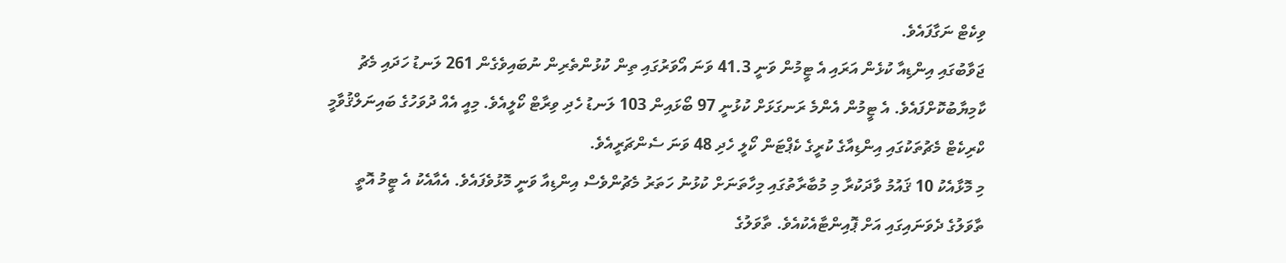ވިކެޓް ނަގާފައެވެ.
ޖަވާބުގައި އިންޑިއާ ކުޅެން އަރައި އެ ޓީމުން ވަނީ 41.3 ވަނަ އޯވަރުގައި ތިން ކުޅުންތެރިން ނުބައިވެގެން 261 ލަނޑު ހަދައި މެޗު ކާމިޔާބުކޮށްފައެވެ. އެ ޓީމުން އެންމެ ރަނގަޅަށް ކުޅުނީ 97 ބޯޅައިން 103 ލަނޑު ހެދި ވިރާޓް ކޯލީއެވެ. މިއީ އެއް ދުވަހުގެ ބައިނަލްޤުވާމީ ކްރިކެޓް މެޗުތަކުގައި އިންޑިއާގެ ކުރީގެ ކެޕްޓަން ކޯލީ ހެދި 48 ވަނަ ސެންޗަރީއެވެ.
މި މޮޅާއެކު 10 ޤައުމު ވާދަކުރާ މި މުބާރާތުގައި މިހާތަނަށް ކުޅުނު ހަތަރު މެޗުންވެސް އިންޑިއާ ވަނީ މޮޅުވެފައެވެ. އެއާއެކު އެ ޓީމު އޮތީ ތާވަލުގެ ދެވަނައިގައި އަށް ޕޮއިންޓާއެކުއެވެ. ތާވަލުގެ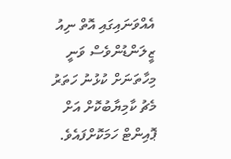އެއްވަނައިގައި އޮތް ނިއު ޒީލަންޑުންވެސް ވަނީ މިހާތަނަށް ކުޅުނު ހަތަރު މެޗު ކާމިޔާބުކޮށް އަށް ޕޮއިންޓް ހަމަކޮށްފައެވެ.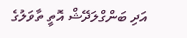އަދި ބަންގްލަދޭޝް އޮތީ ތާވަލުގެ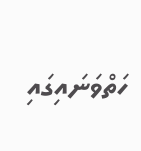ހަތްވަނައިގައި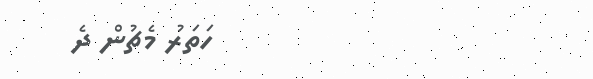ހަތަރު މެޗުން ދެ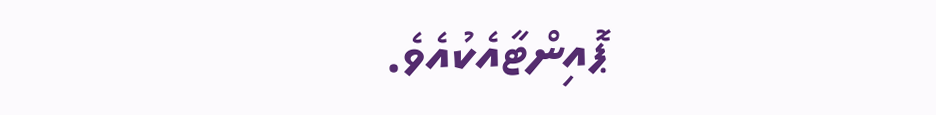ޕޮއިންޓާއެކުއެވެ.